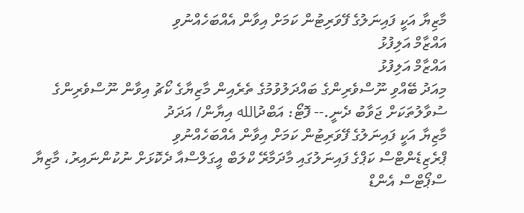މާޒިޔާ އަކީ ފައިނަލުގެ ފޭވަރިޓުން ކަމަށް އިވާން އެއްބަހެއްނުވި
އައްޒާމް އަލިފުޅު
އައްޒާމް އަލިފުޅު
މިއަދު ބޭއްވި ނޫސްވެރިންގެ ބައްދަލުވުމުގެ ތެރެއިން މާޒިޔާގެ ކޯޗު އިވާން ނޫސްވެރިންގެ ސުވާލުތަކަށް ޖަވާބު ދެނީ.-- ފޮޓޯ: އަބްދުالله އިޔާން/ އަދަދު
މާޒިޔާ އަކީ ފައިނަލުގެ ފޭވަރިޓުން ކަމަށް އިވާން އެއްބަހެއްނުވި
ޕްރެޒިޑެންޓްސް ކަޕްގެ ފައިނަލުގައި މާދަމާރޭ ކްލަބް އީގަލްސްއާ ދެކޮޅަށް ނުކުންނައިރު، މާޒިޔާ ސްޕޯޓްސް އެންޑް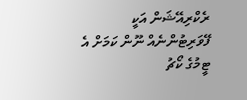ރެކްރިއޭޝަން އަކީ ފޭވަރިޓުންނެއް ނޫން ކަމަށް އެ ޓީމުގެ ކޯޗު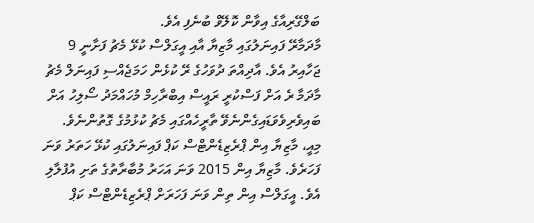ބަލްގޭރިއާގެ އިވާން ކޮލޭވް ބުނެފި އެވެ.
މާދަމާރޭ ފައިނަލުގައި މާޒިޔާ އާއި އީގަލްސް ކުޅޭ މެޗު ފަށާނީ 9 ޖަހާއިރު އެވެ. އާދިއްތަ ދުވަހުގެ ރޭ ކުޅެން ހަމަޖެއްސި ފައިނަލް މެޗު މާދަމާ ރެ އަށް ފަސްކުރީ ރައީސް އިބްރާހިމް މުހައްމަދު ސޯލިހު އަށް ބައިވެރިވެވަޑައިގެންނެވޭ ތާރީހެއްގައި މެޗު ކުޅުމުގެ ގޮތުންނެވެ.
މިއީ، މާޒިޔާ އިން ޕްރެޒިޑެންޓްސް ކަޕް ފައިނަލުގައި ކުޅޭ ހަތަރު ވަނަ ފަހަރެވެ. މާޒިޔާ އިން 2015 ވަނަ އަހަރު މުބާރާތުގެ ތަށި އުފުލާލި އެވެ. އީގަލްސް އިން ތިން ވަނަ ފަހަރަށް ޕްރެޒިޑެންޓްސް ކަޕް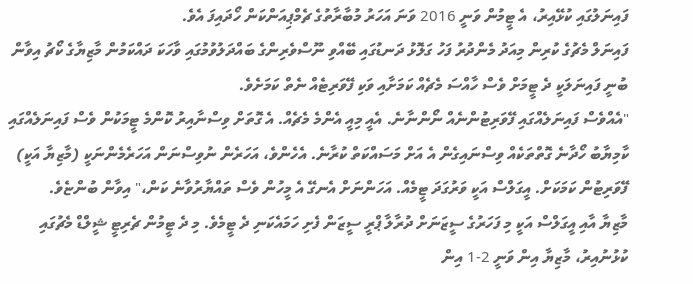ފައިނަލުގައި ކުޅޭއިރު، އެ ޓީމުން ވަނީ 2016 ވަނަ އަހަރު މުބާރާތުގެ ޗެމްޕިއަންކަން ހޯދައިފަ އެވެ.
ފައިނަލް މެޗުގެ ކުރިން މިއަދު މެންދުރު ފަހު ގަލޮޅު ދަނޑުގައި ބޭއްވި ނޫސްވެރިންގެ ބައްދަލުވުމުގައި ވާހަކަ ދައްކަމުން މާޒިޔާގެ ކޯޗު އިވާން ބުނީ ފައިނަލަކީ ދެ ޓީމަށް ވެސް ހާއްސަ މެޗެއް ކަމަށާއި ވަކި ފޭވަރިޓެއް ނެތް ކަމަށެވެ.
"އެއްވެސް ފައިނަލެއްގައި ފޭވަރިޓުންނެއް ނޯންނާނެ. އެއީ މިއީ އެންމެ މެޗެއް. އެ ގޮތަށް ވިސްނާއިރު ކޮންމެ ޓީމަކުން ވެސް ފައިނަލެއްގައި ކާމިޔާބު ހޯދާނެ ގޮތްތަކެއް ވިސްނައިގެން އެ އަށް މަސައްކަތް ކުރާނެ. އެހެންވެ، އަހަރެން ނުވިސްނަން އަހަރެމެންނަކީ (މާޒިޔާ އަކީ) ފޭވަރިޓުން ކަމަކަށް. އީގަލްސް އަކީ ވަރުގަދަ ޓީމެއް. އަހަންނަށް އެނގޭ އެ މީހުން ވެސް ތައްޔާރުވާނެ ކަން،" އިވާން ބުންޏެވެ.
މާޒިޔާ އާއި އީގަލްސް އަކީ މި ފަހަރުގެ ސީޒަނަށް ދުރާލާ ޕްރީ ސީޒަން ފެށި ހަމައެކަނި ދެ ޓީމެވެ. މި ދެ ޓީމުން ޗެރިޓީ ޝީލްޑް މެޗުގައި ކުޅުނުއިރު، މާޒިޔާ އިން ވަނީ 2-1 އިން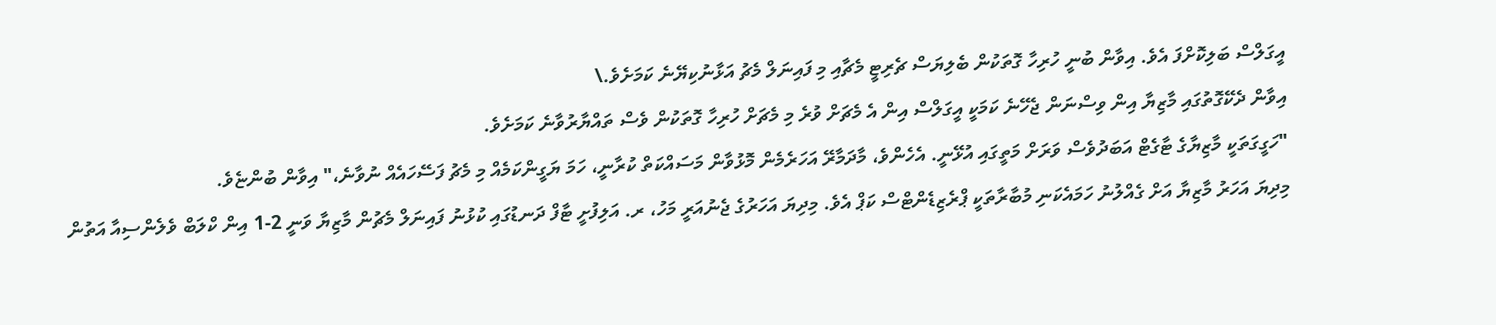އީގަލްސް ބަލިކޮށްފަ އެވެ. އިވާން ބުނީ ހުރިހާ ގޮތަކުން ބެލިޔަސް ޗެރިޓީ މެޗާއި މި ފައިނަލް މެޗު އަޅާނުކިޔޭނެ ކަމަށެވެ.\
އިވާން ދެކޭގޮތުގައި މާޒިޔާ އިން ވިސްނަން ޖެހޭނެ ކަމަކީ އީގަލްސް އިން އެ މެޗަށް ވުރެ މި މެޗަށް ހުރިހާ ގޮތަކުން ވެސް ތައްޔާރުވާނެ ކަމަށެވެ.
"ހަގީގަތަކީ މާޒިޔާގެ ޓާގެޓް އަބަދުވެސް ވަރަށް މަތީގައި އުޅޭނީ. އެހެންވެ، މާދަމާރޭ އަހަރެމެން މޮޅުވާން މަސައްކަތް ކުރާނީ، ހަމަ ޔަގީންކަމެއް މި މެޗު ފަސޭހައެއް ނުވާނެ،" އިވާން ބުންޏެވެ.
މިދިޔަ އަހަރު މާޒިޔާ އަށް ގެއްލުނު ހަމައެކަނި މުބާރާތަކީ ޕްރެޒިޑެންޓްސް ކަޕް އެވެ. މިދިޔަ އަހަރުގެ ޖެނުއަރީ މަހު، ރ. އަލިފުށީ ޓާފް ދަނޑުގައި ކުޅުނު ފައިނަލް މެޗުން މާޒިޔާ ވަނީ 2-1 އިން ކްލަބް ވެލެންސިއާ އަތުން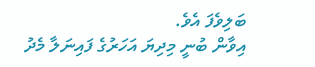ބަލިވެފަ އެވެ.
އިވާން ބުނީ މިދިޔަ އަހަރުގެ ފައިނަލާ މެދު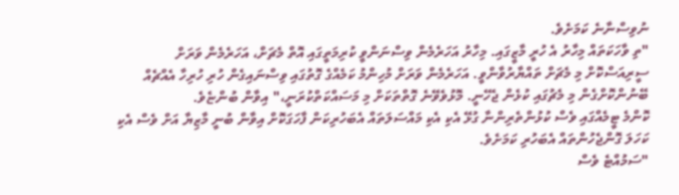ނުވިސްނާނެ ކަމަށެވެ.
"ތި ވާހަކަތައް މިހާރު އެ ހުރީ މާޒީގައި. މިހާރު އަހަރެމެން ވިސްނަންވީ ކުރިމަތީގައި އޮތް މެޗަށް، އަހަރެމެން ވަރަށް ސީރިއަސްކޮށް މި މެޗަށް ތައްޔާރުވާންވީ. އަހަރެމެން ވަރަށް މުހިންމު ކަމެއްގެ ގޮތުގައި ވިސްނައިގެން ހުރި ހުރިހާ އެއްޗެއް ބޭނުންކޮށްގެން މި މެޗުގައި ކުޅެން ޖެހޭނީ. މޮޅުވެވޭނެ ގޮތްތަކަށް މި މަސައްކަތްކުރަނީ،" އިވާން ބުންޏެވެ.
ކޮންމެ ޓީމެއްގައި ވެސް ކުޅުންތެރިންނާ ގުޅޭ އެކި އެކި މައްސަލަތައް އެބަހުރިކަން ފާހަގަކޮށް އިވާން ބުނީ މާޒިޔާ އަށް ވެސް އެކި ކަހަލަ ގޮންޖެހުންތައް އެބަހުރި ކަމަށެވެ.
"ސަމުއްޓެ ވެސް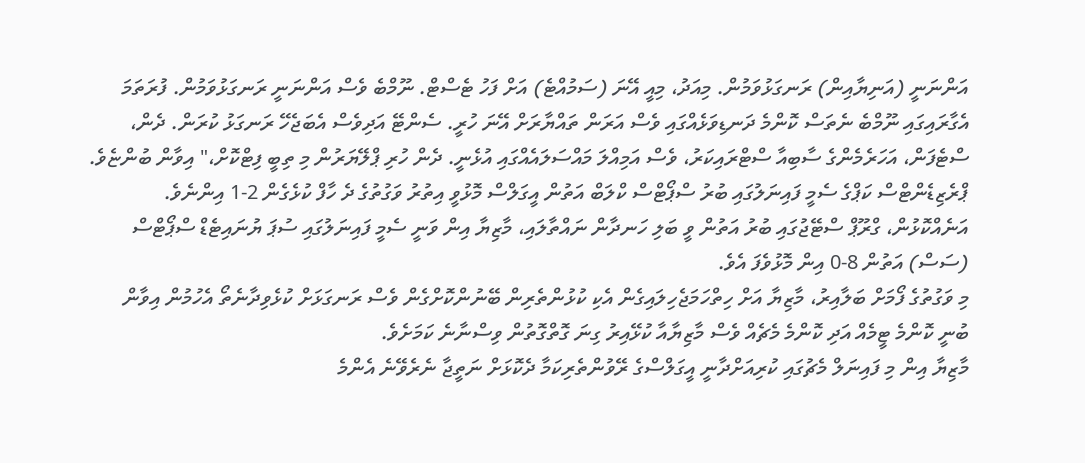އަންނަނީ (އަނިޔާއިން) ރަނގަޅުވަމުން. މިއަދު، މިއީ އޭނަ (ސަމުއްޓެ) އަށް ފަހު ޓެސްޓް. ނޫމްބެ ވެސް އަންނަނީ ރަނގަޅުވަމުން. ފުރަތަމަ އެގާރައިގައި ނޫމްބެ ނެތަސް ކޮންމެ ދަނޑިވަޅެއްގައި ވެސް އަރަން ތައްޔާރަށް އޭނަ ހުރީ. ސެންޓޭ އަދިވެސް އެބަޖެހޭ ރަނގަޅު ކުރަން. ދެން، ސްޓެފަން، އަހަރެމެންގެ ސާބިއާ ސްޓްރައިކަރު، ވެސް އަމިއްލަ މައްސަލައެއްގައި އުޅެނީ. ދެން ހުރި ޕްލޭޔަރުން މި ތިބީ ފިޓްކޮށް،" އިވާން ބުންޏެވެ.
ޕްރެޒިޑެންޓްސް ކަޕްގެ ސެމީ ފައިނަލުގައި ބުރު ސްޕޯޓްސް ކްލަބް އަތުން އީގަލްސް މޮޅުވީ އިތުރު ވަގުތުގެ ދެ ހާފް ކުޅެގެން 2-1 އިންނެވެ. އަނެއްކޮޅުން، ގްރޫޕް ސްޓޭޖުގައި ބުރު އަތުން ވީ ބަލި ހަނދާން ނައްތާލައި، މާޒިޔާ އިން ވަނީ ސެމީ ފައިނަލުގައި ސުޕަ ޔުނައިޓެޑް ސްޕޯޓްސް (ސަސް) އަތުން 8-0 އިން މޮޅުވެފަ އެވެ.
މި ވަގުތުގެ ފޯމަށް ބަލާއިރު، މާޒިޔާ އަށް ހިތްހަމަޖެހިލައިގެން އެކި ކުޅުންތެރިން ބޭނުންކޮށްގެން ވެސް ރަނގަޅަށް ކުޅެވިދާނެތޯ އެހުމުން އިވާން ބުނީ ކޮންމެ ޓީމެއް އަދި ކޮންމެ މެޗެއް ވެސް މާޒިޔާއާ ކުޅޭއިރު ގިނަ ގޮތްގޮތުން ވިސްނާނެ ކަމަށެވެ.
މާޒިޔާ އިން މި ފައިނަލް މެޗުގައި ކުރިއަށްދާނީ އީގަލްސްގެ ރޭވުންތެރިކަމާ ދެކޮޅަށް ނަތީޖާ ނެރެވޭނެ އެންމެ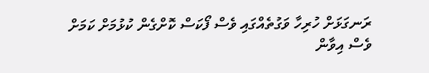ރަނގަޅަށް ހުރިހާ ވަގުތެއްގައި ވެސް ފޯކަސް ކޮށްގެން ކުޅުމަށް ކަމަށް ވެސް އިވާން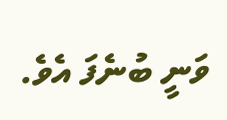ވަނީ ބުނެފަ އެވެ.